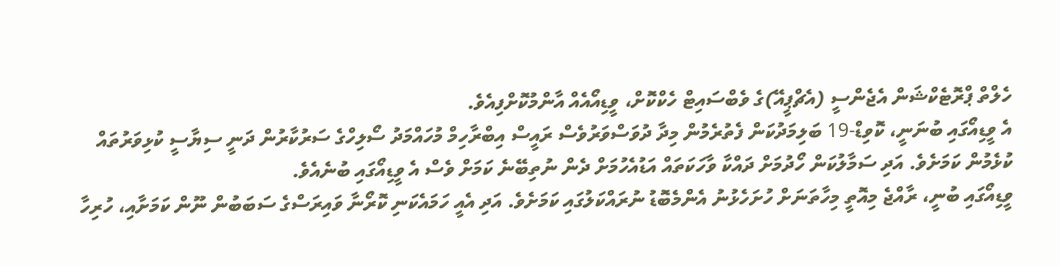ހެލްތް ޕްރޮޓެކްޝަން އެޖެންސީ (އެޗްޕީއޭ)ގެ ވެބްސައިޓް ހެކްކޮށް، ވީޑިއޯއެއް އާންމުކޮށްފިއެވެ.
އެ ވީޑިއޯގައި ބުނަނީ، ކޮވިޑް-19 ބަލިމަދުކަން ފެތުރެމުން މިދާ ދުވަސްވަރުވެސް ރައީސް އިބްރާހިމް މުހައްމަދު ސޯލިހްގެ ސަރުކާރުން ދަނީ ސިޔާސީ ކުޅިވަރުތައް ކުޅެމުން ކަމަށެވެ. އަދި ސަމާލުކަން ހޯދުމަށް ދައްކާ ވާހަކަތައް އަޑުއެހުމަށް ދެން ނުތިބޭނެ ކަމަށް ވެސް އެ ވީޑިއޯގައި ބުނެއެވެ.
ވީޑިއޯގައި ބުނީ، ރާއްޖެ މިއޮތީ މިހާތަނަށް ހުށަހެޅުނު އެންމެބޮޑު ނުރައްކަލުގައި ކަމަށެވެ. އަދި އެއީ ހަމައެކަނި ކޮރޯނާ ވައިރަސްގެ ސަބަބުން ނޫން ކަމަށާއި، ހުރިހާ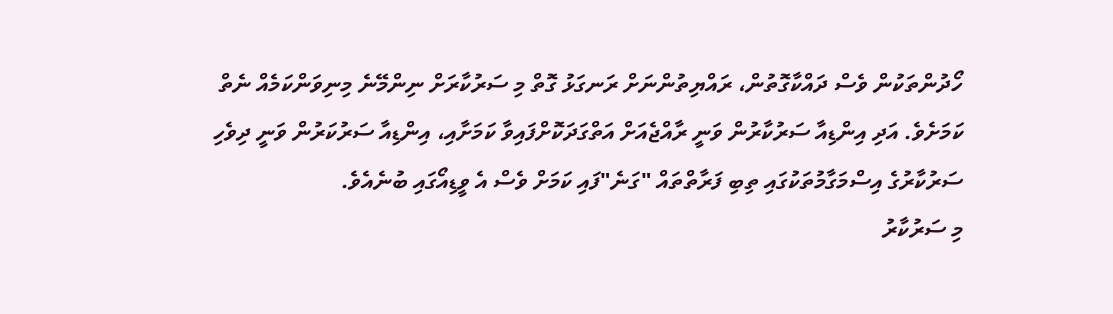ހޯދުންތަކުން ވެސް ދައްކާގޮތުން، ރައްޔިތުންނަށް ރަނގަޅު ގޮތް މި ސަރުކާރަށް ނިންމޭނެ މިނިވަންކަމެއް ނެތް ކަމަށެވެ. އަދި އިންޑިއާ ސަރުކާރުން ވަނީ ރާއްޖެއަށް އަތްގަދަކޮށްފައިވާ ކަމަށާއި، އިންޑިއާ ސަރުކަރުން ވަނީ ދިވެހި ސަރުކާރުގެ އިސްމަގާމުތަކުގައި ތިބި ފަރާތްތައް "ގަނެ"ފައި ކަމަށް ވެސް އެ ވީޑިއޯގައި ބުނެއެވެ.
މި ސަރުކާރު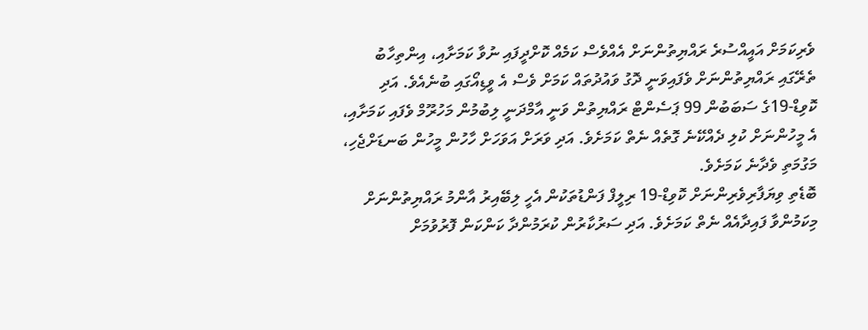ވެރިކަމަށް އައީއްސުރެ ރައްޔިތުންނަށް އެއްވެސް ކަމެއް ކޮށްދީފައި ނުވާ ކަމަށާއި، އިންތިހާބު ތެރޭގައި ރައްޔިތުންނަށް ވެފައިވަނީ ދޮގު ވައުދުތައް ކަމަށް ވެސް އެ ވީޑިއޯގައި ބުނެއެވެ. އަދި ކޮވިޑް-19ގެ ސަބަބުން 99 ޕަސެންޓް ރައްޔިތުން ވަނީ އާމްދަނީ ލިބުމުން މަހުރޫމް ވެފައި ކަމަށާއި، އެ މީހުންނަށް ކުލި ދެއްކޭނެ ގޮތެއް ނެތް ކަމަށެވެ. އަދި ވަރަށް އަވަހަށް ހާހުން މީހުން ބަނޑަށްޖެހި، މަގުމަތި ވެދާނެ ކަމަށެވެ.
ބޮޑެތި ވިޔަފާރިވެރިންނަށް ކޮވިޑް-19 ރިލީފް ފަންޑުތަކުން އެހީ ލިބޭއިރު އާންމު ރައްޔިތުންނަށް މިކަމުންވާ ފައިދާއެއް ނެތް ކަމަށެވެ. އަދި ސަރުކާރުން ކުރަމުންދާ ކަންކަން ފޮރުވުމަށް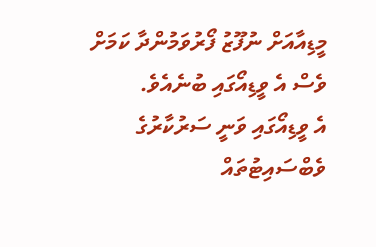މީޑިއާއަށް ނުފޫޒު ފޯރުވަމުންދާ ކަމަށް ވެސް އެ ވީޑިއޯގައި ބުނެއެވެ.
އެ ވީޑިއޯގައި ވަނީ ސަރުކާރުގެ ވެބްސައިޓުތައް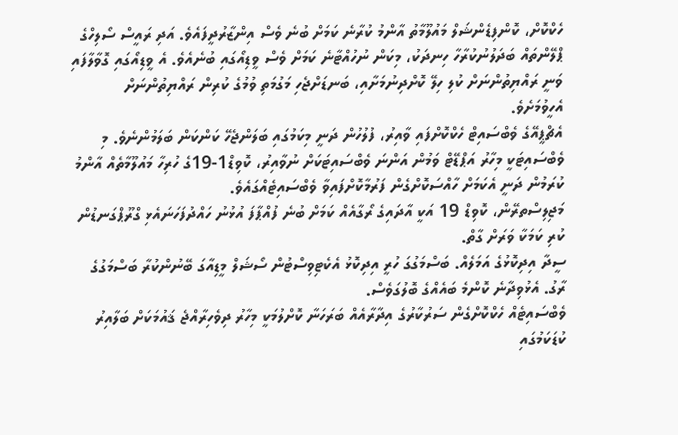ހެކްކޮށް، ކޮންފިޑެންޝަލް މައުލޫމާތު އާންމު ކުރާނެ ކަމަށް ބުނެ ވެސް އިންޒާރުދީފައެވެ. އަދި ރައީސް ސޯލިހްގެ ޕްލޭންތައް ބަދަލުނުކުރާހާ ހިނދަކު، މިކަން ނުހުއްޓާނެ ކަމަށް ވެސް ވީޑިއޯގައި ބުނެއެވެ. އެ ވީޑިއޯގައި ގޮވާލާފައި ވަނީ ރައްޔިތުންނަށް ކުލި ހިލޭ ކޮށްދިނުމަށާއި، ބަނޑަށްޖެހި މަގުމަތި ވުމުގެ ކުރިން ރައްޔިތުންނަށް އެހީވުމަށެވެ.
އެޗްޕީއޭގެ ވެބްސައިޓް ހެކްކޮށްފައި ވާއިރު، ފުލުހުން ދަނީ މިކަމުގައި ބަލަންޖެހޭ ކަންކަން ބަލަމުންނެވެ. މި ވެބްސައިޓަކީ މިހާރު އަޕްޑޭޓް ވަމުން އަންނަ ވެބްސައިޓަކަށް ނުވާއިރު، ކޮވިޑް1-19ގެ ހުރިހާ މައުލޫމާތެއް އާންމު ކުރަމުން ދަނީ އެކަމަށް ހާއްސަކޮށްގެން ފަރުމާކޮށްފައިވާ ވެބްސައިޓެއްގައެވެ.
މަޖިލިސްތރޭން، ކޮވިޑް 19 އަކީ އާދައިގެ ރޯގާއެއް ކަމަށް ބުނެ ފުއްޕާފަ އުޅުނު ހައްދުފަހަނައެޅި ގްރޫޕްގަނޑުން ކުރި ކަމަކާ ވަރަށް ގާތް.
ސީދާ އިދިކޮޅުގެ އަމަލެއް. ބަސްމަގުގަ ހުރީ އިދިކޮޅު އެކެޓިވިސްޓުން ސޯޝަލް މީޑިއާގަ ބޭނުންކުރާ ބަސްމަގުގެ ރާގު. އެޅުވިދާނެ ކޮންމެ ބައެއްގެ ބޮލުގަވެސް.
ވެބްސައިޓެއް ހެކްކޮށްގެން ސަރުކާރުގެ އިދާރާއެއް ބަރަހަނާ ކޮށްލުމަކީ މިހާރު ދިވެހިރާއްޖެ ޤައުމަކަށް ބަލާއިރު ކުޑަކަމުގައި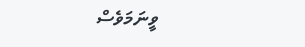ވީނަމަވެސް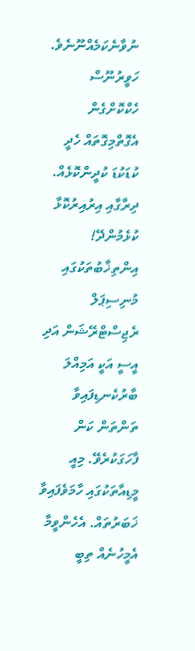ނުވާނެކަމެއްނޫނެވެ. ހަވީރުނޫސް ހެކްކޮށްގެން އެގޮތްމިގޮތައް ހެދީ ކުޑަކުޑަ ކުދީންކޮޅެއް. ދިރާގާއި އިރުއިރުކޮޅާ ކުޅެމުންދޭ! އިންތިޚާބުތަކުގައި މުނިސިޕަލް ރެޖިސްޓްރޭޝަން އަދި އީސީ އަކީ އަމިއްލަ ބާރުކެނޑިފައިވާ ތަންތަން ކަން ފާހަގަކުރެވޭ. މިއީ މީޑިއާތަކުގައި ހާމަވެފައިވާ ޚަބަރުތައް. އެހެންވީމާ އެމީހުނެއް ތިބީ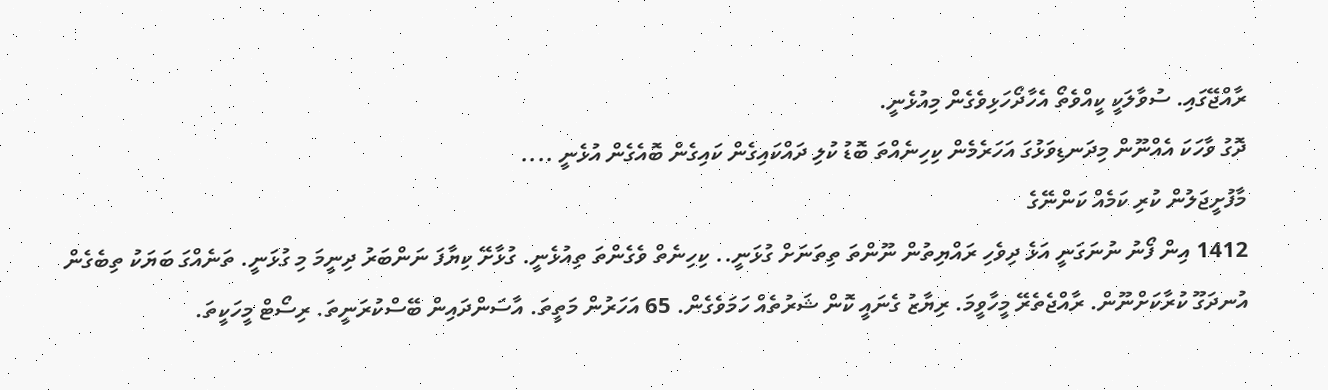ރާއްޖޭގައި. ސުވާލަކީ ކީއްވެތޯ އެހާދޯހަޅިވެގެން މިއުޅެނީ.
ދޮގު ވާހަކަ އެއްނޫން މިދަނޑިވަޅުގަ އަހަރެމެން ކިހިނެއްތަ ބޮޑު ކުލި ދައްކައިގެން ކައިގެން ބޮއެގެން އުޅެނީ ....
މާފުށީޖަލުން ކުރި ކަމެއް ކަންނޭގެ
1412 އިން ފޯނު ނުނަގަނީ އަޅެ ދިވެހި ރައްޔިތުން ނޫންތަ ތިތަނަށް ގުޅަނީ.. ކިހިނެތް ވެގެންތަ ތިއުޅެނީ. ގުޅާށޭ ކިޔާފަ ނަންބަރު ދިނީމަ މި ގުޅަނީ. ތަނެއްގަ ބަޔަކު ތިބެގެން އުނދަގޫ ކުރާކަށްނޫން. ރާއްޖެތެރޭ މީހާވީމަ. ރިޔާޒު ގެނައީ ކޮން ޝަރުތެއް ހަމަވެގެން. 65 އަހަރުން މަތީތަ. އާސަންދައިން ބޭސްކުރަނީތަ. ރިސޯޓް މީހަކީތަ.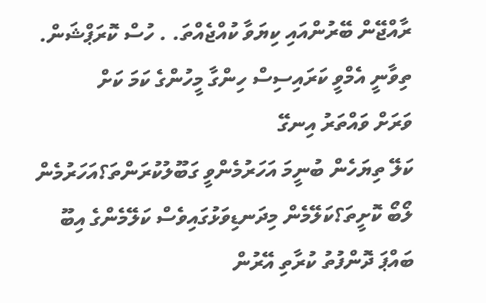ރާއްޖޭން ބޭރުންއައި ކިޔަވާ ކުއްޖެއްތަ. . ހުސް ކޮރަޕްޝަން.
ތިވާނީ އެމްވީ ކަރައިސިސް ހިންގާ މީހުންގެ ކަމަ ކަށް
ވަރަށް ވައްތަރު އިނގޭ
ކަލޭ ތިޔަހެން ބުނީމަ އަހަރުމެންވީ ގަބޫލުކުރަންތަ؟އަހަރުމެން ލޯބޯ ކޮށީތަ؟ކަލޭމެން މިދަނޑިވަޅުގައިވެސް ކަލޭމެންގެ އިބޫ ބައްޕަ ދޮންފުތު ކުރާތި އޭރުން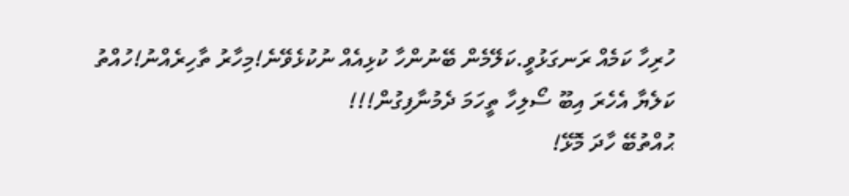ހުރިހާ ކަމެއް ރަނގަޅުވީ.ކަލޭމެން ބޭނުންހާ ކުޅިއެއް ނުކުޅެވޭނެ!މިހާރު ތާހިރެއްނު!ހުއްތު ކަލެޔާ އެހެރަ އިބޫ ސޯލިހާ ތީހަމަ ދެމުނާފިގުން!!!
ޙުއްތުބޭ ހާދަ މޮޅޭ!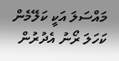މައްސަލަ އަކީ ކަލޭމެން ކަހަލަ ރޯނު އެދުރުން